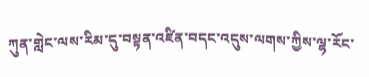ཀུན་གླེང་ལས་རིམ་དུ་བསྟན་འཛིན་བདང་འདུས་ལགས་ཀྱིས་ལྷ་རོང་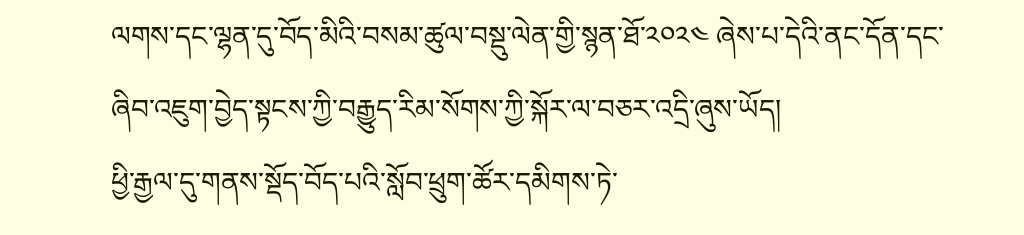ལགས་དང་ལྷན་དུ་བོད་མིའི་བསམ་ཚུལ་བསྡུ་ལེན་གྱི་སྙན་ཐོ་༢༠༢༤ ཞེས་པ་དེའི་ནང་དོན་དང་ཞིབ་འཇུག་བྱེད་སྟངས་ཀྱི་བརྒྱུད་རིམ་སོགས་ཀྱི་སྐོར་ལ་བཅར་འདྲི་ཞུས་ཡོད།
ཕྱི་རྒྱལ་དུ་གནས་སྡོད་བོད་པའི་སློབ་ཕྲུག་ཚོར་དམིགས་ཏེ་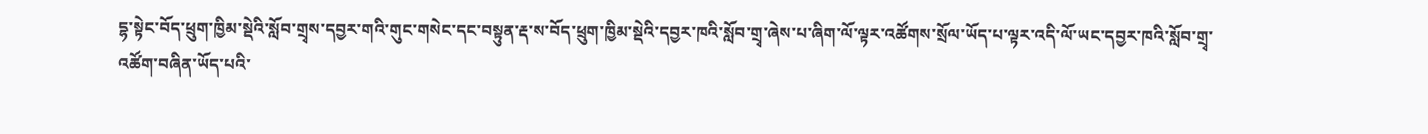དྷ་སྟེང་བོད་ཕྲུག་ཁྱིམ་སྡེའི་སློབ་གྲྭས་དབྱར་གའི་གུང་གསེང་དང་བསྟུན་རྡ་ས་བོད་ཕྲུག་ཁྱིམ་སྡེའི་དབྱར་ཁའི་སློབ་གྲྭ་ཞེས་པ་ཞིག་ལོ་ལྟར་འཚོགས་སྲོལ་ཡོད་པ་ལྟར་འདི་ལོ་ཡང་དབྱར་ཁའི་སློབ་གྲྭ་འཚོག་བཞིན་ཡོད་པའི་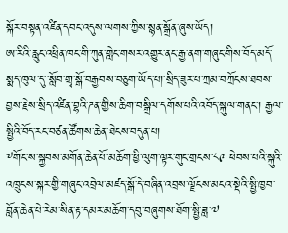སྐོར་བསྟན་འཛིན་དབང་འདུས་ལགས་ཀྱིས་སྙན་སྒྲོན་ཞུས་ཡོད།
ཨ་རིའི་རླུང་འཕྲིན་ཁང་གི་ཀུན་གླེང་གསར་འགྱུར་ནང་རྒྱ་ནག་གཞུང་གིས་བོད་མདོ་སྨད་ཁུལ་དུ་་སློབ་གྲྭ་སྒོ་བརྒྱབས་བཅུག་ཡོད་པ།་སྲིད་ཟུར་པ་ཀྲམ་བཀྲོངས་ཐབས་བྱས་རྗེས་སྲིད་འཛིན་བྷའི་ཌན་གྱིས་ཆིག་བསྒྲིལ་དགོས་པའི་འབོད་སྐུལ་གནང་། རྒྱལ་སྤྱིའི་བོད་རང་བཙན་ཚོགས་ཆེན་ཐེངས་བདུན་པ།
༸གོང་ས་སྐྱབས་མགོན་ཆེན་པོ་མཆོག་ཕྱི་ལུག་ལྟར་གུང་གྲངས་༨༩ ཕེབས་པའི་སྐུའི་འཁྲུངས་སྐར་གྱི་གཞུང་འབྲེལ་མཛད་སྒོ་དེ་བཞིན་འབྲས་ལྗོངས་མངའ་སྡེའི་སྤྱི་ཁྱབ་བློན་ཆེན་པེ་རེམ་སིན་རྟ་དམར་མཆོག་དབུ་བཞུགས་ཐོག་སྤྱི་ཟླ་༧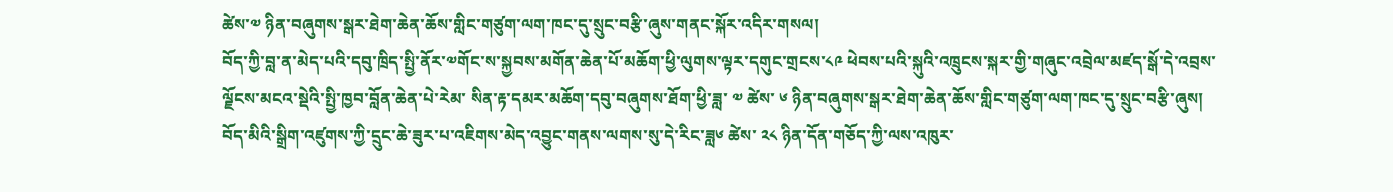ཚེས་༧ ཉིན་བཞུགས་སྒར་ཐེག་ཆེན་ཆོས་གླིང་གཙུག་ལག་ཁང་དུ་སྲུང་བརྩི་ཞུས་གནང་སྐོར་འདིར་གསལ།
བོད་ཀྱི་བླ་ན་མེད་པའི་དབུ་ཁྲིད་སྤྱི་ནོར་༧གོང་ས་སྐྱབས་མགོན་ཆེན་པོ་མཆོག་ཕྱི་ལུགས་ལྟར་དགུང་གྲངས་༨༩ ཕེབས་པའི་སྐུའི་འཁྲུངས་སྐར་གྱི་གཞུང་འབྲེལ་མཛད་སྒོ་དེ་འབྲས་ལྗོངས་མངའ་སྡེའི་སྤྱི་ཁྱབ་བློན་ཆེན་པེ་རེམ་ སིན་རྟ་དམར་མཆོག་དབུ་བཞུགས་ཐོག་ཕྱི་ཟླ་ ༧ ཚེས་ ༦ ཉིན་བཞུགས་སྒར་ཐེག་ཆེན་ཆོས་གླིང་གཙུག་ལག་ཁང་དུ་སྲུང་བརྩི་ཞུས།
བོད་མིའི་སྒྲིག་འཛུགས་ཀྱི་དྲུང་ཆེ་ཟུར་པ་འཇིགས་མེད་འབྱུང་གནས་ལགས་སུ་དེ་རིང་ཟླ༦ ཚེས་ ༢༨ ཉིན་དོན་གཅོད་ཀྱི་ལས་འཁུར་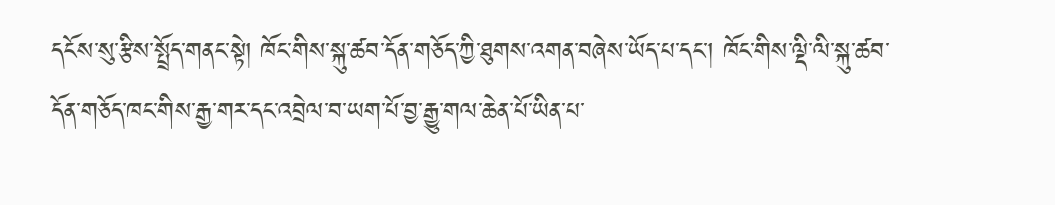དངོས་སུ་རྩིས་སྤྲོད་གནང་སྟེ། ཁོང་གིས་སྐུ་ཚབ་དོན་གཅོད་ཀྱི་ཐུགས་འགན་བཞེས་ཡོད་པ་དང་། ཁོང་གིས་ལྡི་ལི་སྐུ་ཚབ་དོན་གཅོད་ཁང་གིས་རྒྱ་གར་དང་འབྲེལ་བ་ཡག་པོ་བྱ་རྒྱུ་གལ་ཆེན་པོ་ཡིན་པ་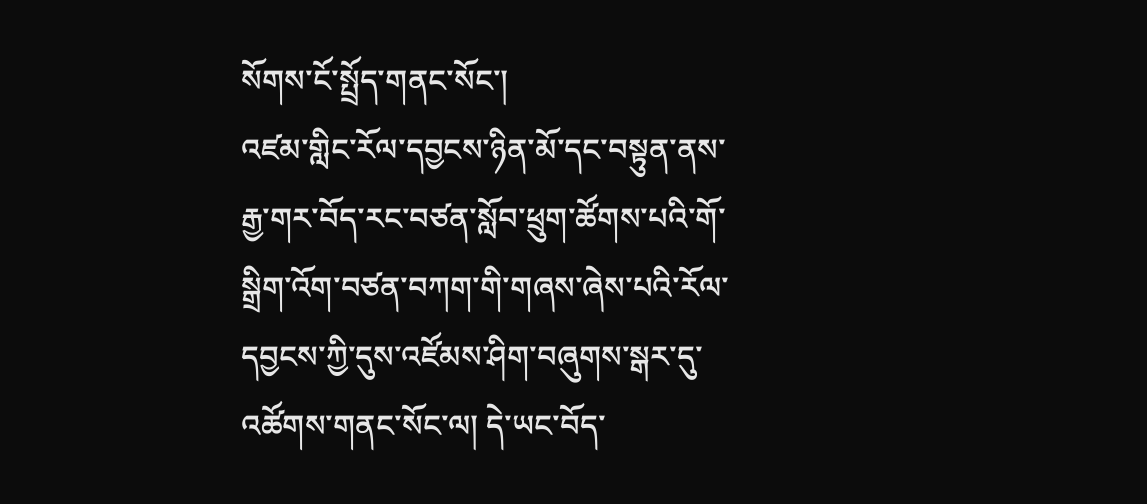སོགས་ངོ་སྤྲོད་གནང་སོང་།
འཛམ་གླིང་རོལ་དབྱངས་ཉིན་མོ་དང་བསྟུན་ནས་རྒྱ་གར་བོད་རང་བཙན་སློབ་ཕྲུག་ཚོགས་པའི་གོ་སྒྲིག་འོག་བཙན་བཀག་གི་གཞས་ཞེས་པའི་རོལ་དབྱངས་ཀྱི་དུས་འཛོམས་ཤིག་བཞུགས་སྒར་དུ་འཚོགས་གནང་སོང་ལ། དེ་ཡང་བོད་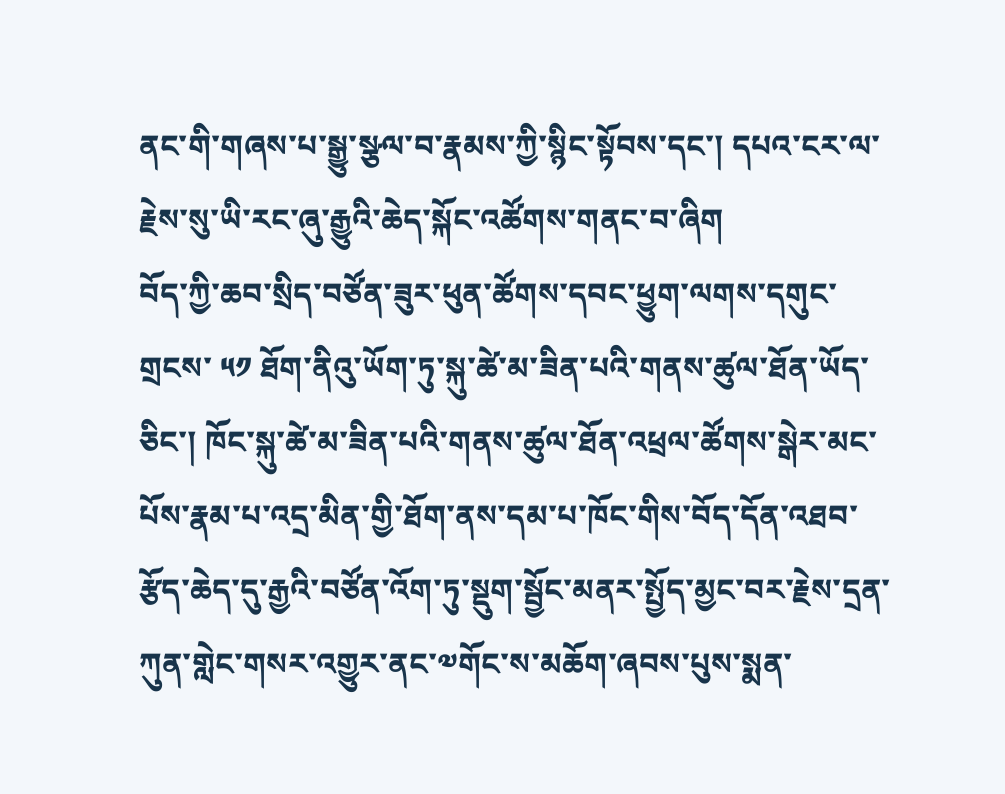ནང་གི་གཞས་པ་སྒྱུ་སྩལ་བ་རྣམས་ཀྱི་སྙིང་སྟོབས་དང་། དཔའ་ངར་ལ་རྗེས་སུ་ཡི་རང་ཞུ་རྒྱུའི་ཆེད་སྐོང་འཚོགས་གནང་བ་ཞིག
བོད་ཀྱི་ཆབ་སྲིད་བཙོན་ཟུར་ཕུན་ཚོགས་དབང་ཕྱུག་ལགས་དགུང་གྲངས་ ༥༡ ཐོག་ནིའུ་ཡོག་ཏུ་སྐུ་ཚེ་མ་ཟིན་པའི་གནས་ཚུལ་ཐོན་ཡོད་ཅིང་། ཁོང་སྐུ་ཚེ་མ་ཟིན་པའི་གནས་ཚུལ་ཐོན་འཕྲལ་ཚོགས་སྒེར་མང་པོས་རྣམ་པ་འདྲ་མིན་གྱི་ཐོག་ནས་དམ་པ་ཁོང་གིས་བོད་དོན་འཐབ་རྩོད་ཆེད་དུ་རྒྱའི་བཙོན་འོག་ཏུ་སྡུག་སྦྱོང་མནར་སྤྱོད་མྱང་བར་རྗེས་དྲན་
ཀུན་གླེང་གསར་འགྱུར་ནང་༧གོང་ས་མཆོག་ཞབས་པུས་སྨན་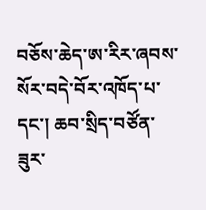བཅོས་ཆེད་ཨ་རིར་ཞབས་སོར་བདེ་བོར་འཁོད་པ་དང་། ཆབ་སྲིད་བཙོན་ཟུར་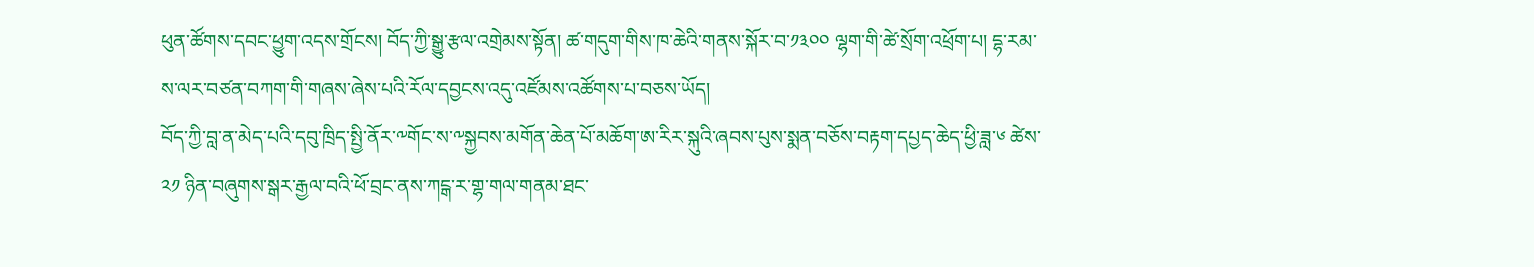ཕུན་ཚོགས་དབང་ཕྱུག་འདས་གྲོངས། བོད་ཀྱི་སྒྱུ་རྩལ་འགྲེམས་སྟོན། ཚ་གདུག་གིས་ཁ་ཆེའི་གནས་སྐོར་བ་༡༣༠༠ ལྷག་གི་ཚེ་སྲོག་འཕྲོག་པ། དྷ་རམ་ས་ལར་བཙན་བཀག་གི་གཞས་ཞེས་པའི་རོལ་དབྱངས་འདུ་འཛོམས་འཚོགས་པ་བཅས་ཡོད།
བོད་ཀྱི་བླ་ན་མེད་པའི་དབུ་ཁྲིད་སྤྱི་ནོར་༸གོང་ས་༸སྐྱབས་མགོན་ཆེན་པོ་མཆོག་ཨ་རིར་སྐུའི་ཞབས་པུས་སྨན་བཅོས་བརྟག་དཔྱད་ཆེད་ཕྱི་ཟླ་༦ ཚེས་༢༡ ཉིན་བཞུགས་སྒར་རྒྱལ་བའི་ཕོ་བྲང་ནས་ཀངྒ་ར་གྷ་གལ་གནམ་ཐང་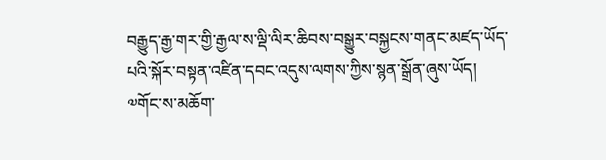བརྒྱུད་རྒྱ་གར་གྱི་རྒྱལ་ས་ལྡི་ལིར་ཆིབས་བསྒྱུར་བསྐྱངས་གནང་མཛད་ཡོད་པའི་སྐོར་བསྟན་འཛིན་དབང་འདུས་ལགས་ཀྱིས་སྙན་སྒྲོན་ཞུས་ཡོད།
༧གོང་ས་མཆོག་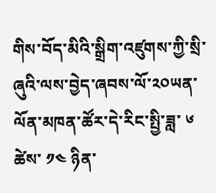གིས་བོད་མིའི་སྒྲིག་འཛུགས་ཀྱི་སྲི་ཞུའི་ལས་བྱེད་ཞབས་ལོ་༢༠ཡན་ལོན་མཁན་ཚོར་དེ་རིང་སྤྱི་ཟླ་ ༦ ཚེས་ ༡༤ ཉིན་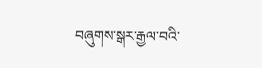བཞུགས་སྒར་རྒྱལ་བའི་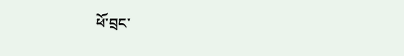ཕོ་བྲང་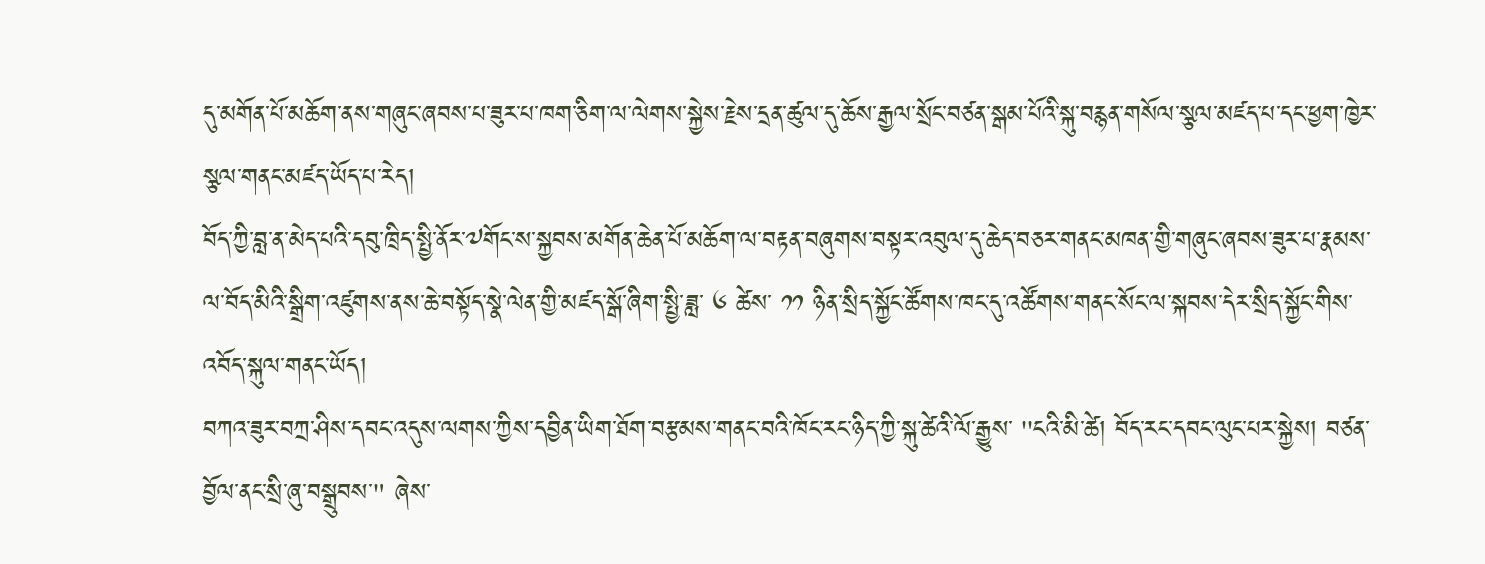དུ་མགོན་པོ་མཆོག་ནས་གཞུང་ཞབས་པ་ཟུར་པ་ཁག་ཅིག་ལ་ལེགས་སྐྱེས་རྗེས་དྲན་ཚུལ་དུ་ཆོས་རྒྱལ་སྲོང་བཙན་སྒམ་པོའི་སྐུ་བརྙན་གསོལ་སྩལ་མཛད་པ་དང་ཕྱག་ཁྱེར་སྩལ་གནང་མཛད་ཡོད་པ་རེད།
བོད་ཀྱི་བླ་ན་མེད་པའི་དབུ་ཁྲིད་སྤྱི་ནོར་༧གོང་ས་སྐྱབས་མགོན་ཆེན་པོ་མཆོག་ལ་བརྟན་བཞུགས་བསྟར་འབུལ་དུ་ཆེད་བཅར་གནང་མཁན་གྱི་གཞུང་ཞབས་ཟུར་པ་རྣམས་ལ་བོད་མིའི་སྒྲིག་འཛུགས་ནས་ཆེ་བསྟོད་སྣེ་ལེན་གྱི་མཛད་སྒོ་ཞིག་སྤྱི་ཟླ་ ༦ ཚེས་ ༡༡ ཉིན་སྲིད་སྐྱོང་ཚོགས་ཁང་དུ་འཚོགས་གནང་སོང་ལ་སྐབས་དེར་སྲིད་སྐྱོང་གིས་འབོད་སྐུལ་གནང་ཡོད།
བཀའ་ཟུར་བཀྲ་ཤིས་དབང་འདུས་ལགས་ཀྱིས་དབྱིན་ཡིག་ཐོག་བརྩམས་གནང་བའི་ཁོང་རང་ཉིད་ཀྱི་སྐུ་ཚེའི་ལོ་རྒྱུས་ ''ངའི་མི་ཚེ། བོད་རང་དབང་ལུང་པར་སྐྱེས། བཙན་བྱོལ་ནང་སྲི་ཞུ་བསྒྲུབས་" ཞེས་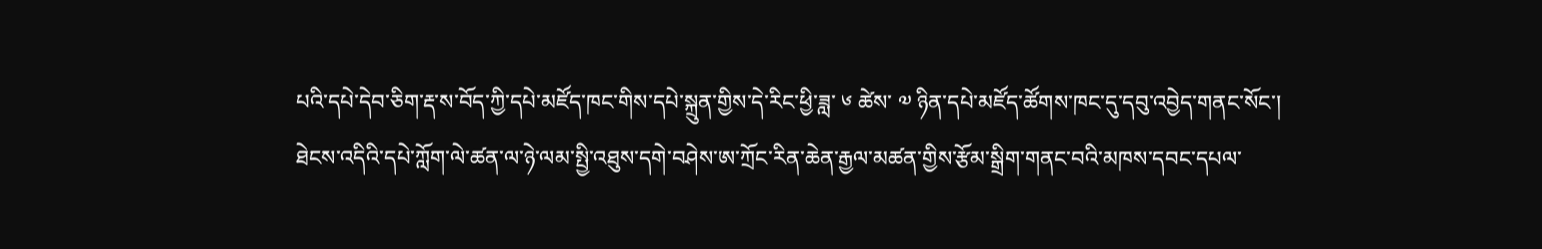པའི་དཔེ་དེབ་ཅིག་རྡ་ས་བོད་ཀྱི་དཔེ་མཛོད་ཁང་གིས་དཔེ་སྐྲུན་གྱིས་དེ་རིང་ཕྱི་ཟླ་ ༦ ཚེས་ ༧ ཉིན་དཔེ་མཛོད་ཚོགས་ཁང་དུ་དབུ་འབྱེད་གནང་སོང་།
ཐེངས་འདིའི་དཔེ་ཀློག་ལེ་ཚན་ལ་ཉེ་ལམ་སྤྱི་འཐུས་དགེ་བཤེས་ཨ་ཀྲོང་རིན་ཆེན་རྒྱལ་མཚན་གྱིས་རྩོམ་སྒྲིག་གནང་བའི་མཁས་དབང་དཔལ་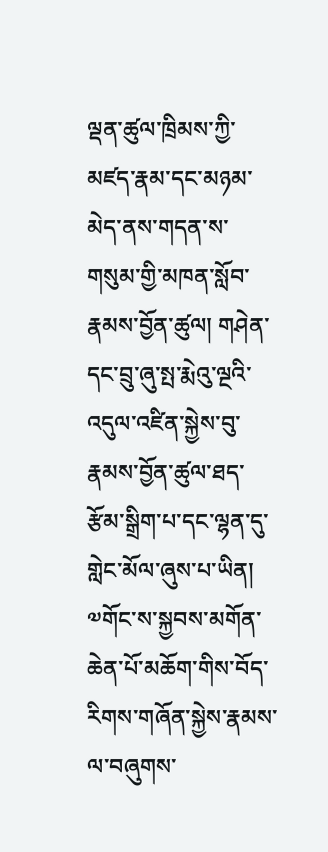ལྡན་ཚུལ་ཁྲིམས་ཀྱི་མཛད་རྣམ་དང་མཉམ་མེད་ནས་གདན་ས་གསུམ་གྱི་མཁན་སློབ་རྣམས་བྱོན་ཚུལ། གཤེན་དང་བྲུ་ཞུ་སྤ་རྨེའུ་ལྔའི་འདུལ་འཛིན་སྐྱེས་བུ་རྣམས་བྱོན་ཚུལ་ཐད་རྩོམ་སྒྲིག་པ་དང་ལྷན་དུ་གླེང་མོལ་ཞུས་པ་ཡིན།
༧གོང་ས་སྐྱབས་མགོན་ཆེན་པོ་མཆོག་གིས་བོད་རིགས་གཞོན་སྐྱེས་རྣམས་ལ་བཞུགས་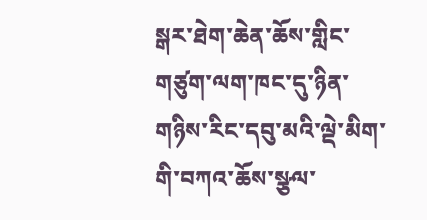སྒར་ཐེག་ཆེན་ཆོས་གླིང་གཙུག་ལག་ཁང་དུ་ཉིན་གཉིས་རིང་དབུ་མའི་ལྡེ་མིག་གི་བཀའ་ཆོས་སྩལ་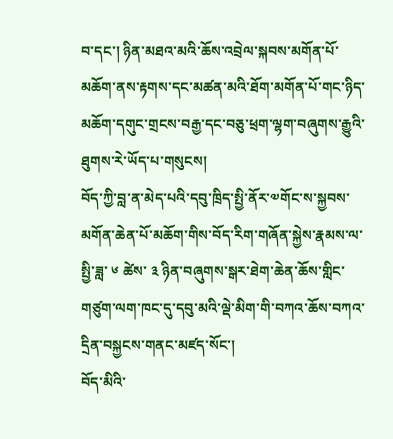བ་དང་། ཉིན་མཐའ་མའི་ཆོས་འབྲེལ་སྐབས་མགོན་པོ་མཆོག་ནས་རྟགས་དང་མཚན་མའི་ཐོག་མགོན་པོ་གང་ཉིད་མཆོག་དགུང་གྲངས་བརྒྱ་དང་བཅུ་ཕྲག་ལྷག་བཞུགས་རྒྱུའི་ཐུགས་རེ་ཡོད་པ་གསུངས།
བོད་ཀྱི་བླ་ན་མེད་པའི་དབུ་ཁྲིད་སྤྱི་ནོར་༧གོང་ས་སྐྱབས་མགོན་ཆེན་པོ་མཆོག་གིས་བོད་རིག་གཞོན་སྐྱེས་རྣམས་ལ་སྤྱི་ཟླ་ ༦ ཚེས་ ༣ ཉིན་བཞུགས་སྒར་ཐེག་ཆེན་ཆོས་གླིང་གཙུག་ལག་ཁང་དུ་དབུ་མའི་ལྡེ་མིག་གི་བཀའ་ཆོས་བཀའ་དྲིན་བསྐྱངས་གནང་མཛད་སོང་།
བོད་མིའི་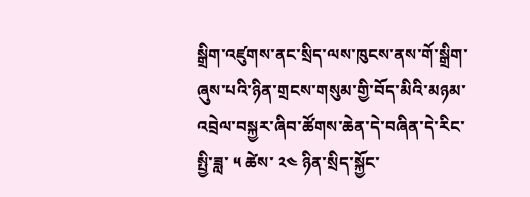སྒྲིག་འཛུགས་ནང་སྲིད་ལས་ཁུངས་ནས་གོ་སྒྲིག་ཞུས་པའི་ཉིན་གྲངས་གསུམ་གྱི་བོད་མིའི་མཉམ་འབྲེལ་བསྐྱར་ཞིབ་ཚོགས་ཆེན་དེ་བཞིན་དེ་རིང་སྤྱི་ཟླ་ ༥ ཚེས་ ༢༤ ཉིན་སྲིད་སྐྱོང་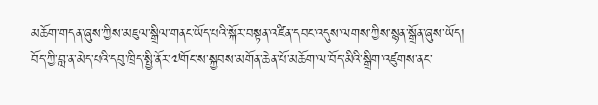མཆོག་གདན་ཞུས་ཀྱིས་མཇུལ་སྒྲིལ་གནང་ཡོད་པའི་སྐོར་བསྟན་འཛིན་དབང་འདུས་ལགས་ཀྱིས་སྙན་སྒྲོན་ཞུས་ཡོད།
བོད་ཀྱི་བླ་ན་མེད་པའི་དབུ་ཁྲིད་སྤྱི་ནོར་༧གོང་ས་སྐྱབས་མགོན་ཆེན་པོ་མཆོག་ལ་བོད་མིའི་སྒྲིག་འཛུགས་ནང་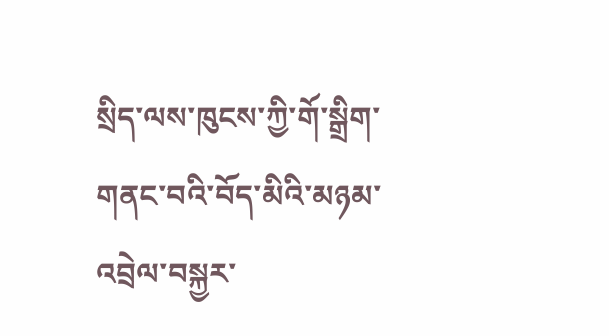སྲིད་ལས་ཁུངས་ཀྱི་གོ་སྒྲིག་གནང་བའི་བོད་མིའི་མཉམ་འབྲེལ་བསྐྱར་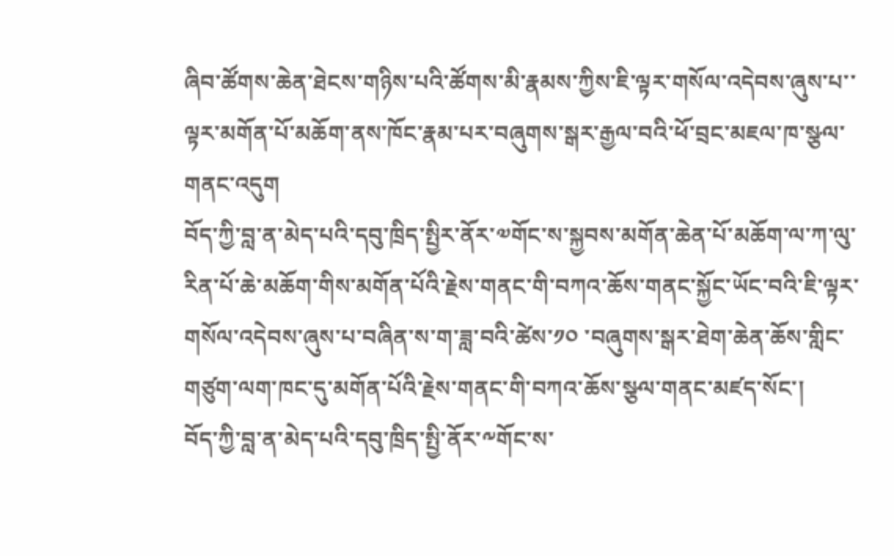ཞིབ་ཚོགས་ཆེན་ཐེངས་གཉིས་པའི་ཚོགས་མི་རྣམས་ཀྱིས་ཇི་ལྟར་གསོལ་འདེབས་ཞུས་པ་་ལྟར་མགོན་པོ་མཆོག་ནས་ཁོང་རྣམ་པར་བཞུགས་སྒར་རྒྱལ་བའི་ཕོ་བྲང་མཇལ་ཁ་སྩལ་གནང་འདུག
བོད་ཀྱི་བླ་ན་མེད་པའི་དབུ་ཁྲིད་སྤྱིར་ནོར་༧གོང་ས་སྐྱབས་མགོན་ཆེན་པོ་མཆོག་ལ་ཀ་ལུ་རིན་པོ་ཆེ་མཆོག་གིས་མགོན་པོའི་རྗེས་གནང་གི་བཀའ་ཆོས་གནང་སྐྱོང་ཡོང་བའི་ཇི་ལྟར་གསོལ་འདེབས་ཞུས་པ་བཞིན་ས་ག་ཟླ་བའི་ཚེས་༡༠ ་བཞུགས་སྒར་ཐེག་ཆེན་ཆོས་གླིང་གཙུག་ལག་ཁང་དུ་མགོན་པོའི་རྗེས་གནང་གི་བཀའ་ཆོས་སྩལ་གནང་མཛད་སོང་།
བོད་ཀྱི་བླ་ན་མེད་པའི་དབུ་ཁྲིད་སྤྱི་ནོར་༸གོང་ས་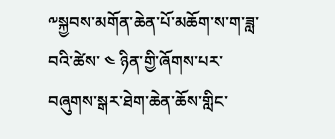༸སྐྱབས་མགོན་ཆེན་པོ་མཆོག་ས་ག་ཟླ་བའི་ཚེས་ ༤ ཉིན་གྱི་ཞོགས་པར་བཞུགས་སྒར་ཐེག་ཆེན་ཆོས་གླིང་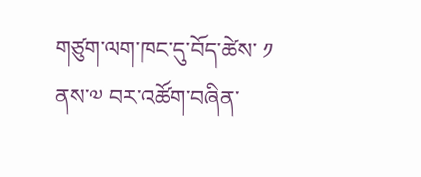གཙུག་ལག་ཁང་དུ་བོད་ཚེས་ ༡ ནས་༧ བར་འཚོག་བཞིན་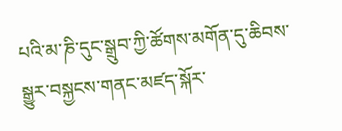པའི་མ་ཎི་དུང་སྒྲུབ་ཀྱི་ཚོགས་མགོན་དུ་ཆིབས་སྒྱུར་བསྐྱངས་གནང་མཛད་སྐོར་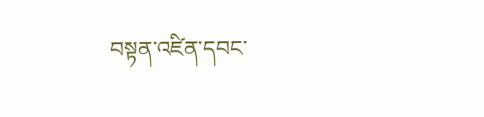བསྟན་འཛིན་དབང་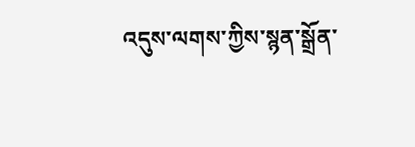འདུས་ལགས་ཀྱིས་སྙན་སྒྲོན་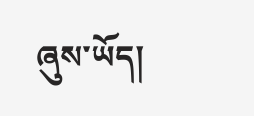ཞུས་ཡོད།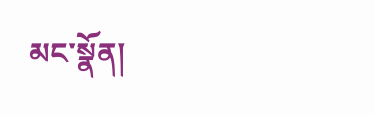མང་སྣོན།